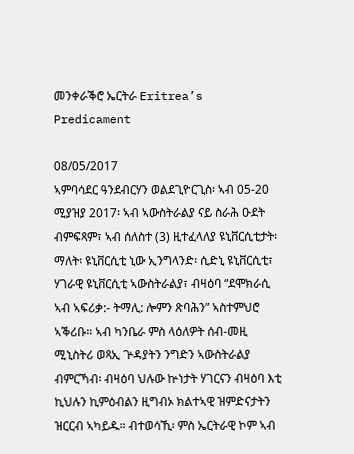መንቀራቕሮ ኤርትራ Eritrea’s Predicament

08/05/2017
ኣምባሳደር ዓንደብርሃን ወልደጊዮርጊስ፡ ኣብ 05-20 ሚያዝያ 2017፡ ኣብ ኣውስትራልያ ናይ ስራሕ ዑደት ብምፍጻም፣ ኣብ ሰለስተ (3) ዚተፈላለያ ዩኒቨርሲቲታት፡ ማለት፡ ዩኒቨርሲቲ ኒው ኢንግላንድ፡ ሲድኒ ዩኒቨርሲቲ፣ ሃገራዊ ዩኒቨርሲቲ ኣውስትራልያ፣ ብዛዕባ “ደሞክራሲ ኣብ ኣፍሪቃ:- ትማሊ: ሎምን ጽባሕን” ኣስተምህሮ ኣቕሪቡ። ኣብ ካንቤራ ምስ ላዕለዎት ሰብ-መዚ ሚኒስትሪ ወጻኢ ጕዳያትን ንግድን ኣውስትራልያ ብምርኻብ፡ ብዛዕባ ህሉው ኵነታት ሃገርናን ብዛዕባ እቲ ኪህሉን ኪምዕብልን ዚግብኦ ክልተኣዊ ዝምድናታትን ዝርርብ ኣካይዱ። ብተወሳኺ፡ ምስ ኤርትራዊ ኮም ኣብ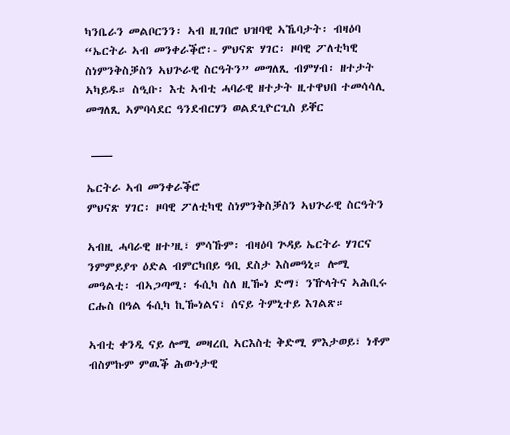ካንቤራን መልቦርንን፡ ኣብ ዚገበሮ ህዝባዊ ኣኼባታት፡ ብዛዕባ “ኤርትራ ኣብ መንቀራቕሮ፡- ምህናጽ ሃገር፡ ዞባዊ ፖለቲካዊ ስነምንቅስቓስን ኣህጕራዊ ስርዓትን” መግለጺ ብምሃብ፡ ዘተታት ኣካይዱ። ስዒቡ፡ እቲ ኣብቲ ሓባራዊ ዘተታት ዚተዋህበ ተመሳሳሊ መግለጺ ኣምባሳደር ዓንደብርሃን ወልደጊዮርጊስ ይቐር

 ___

ኤርትራ ኣብ መንቀራቕሮ
ምህናጽ ሃገር፡ ዞባዊ ፖለቲካዊ ስነምንቅስቓስን ኣህጕራዊ ስርዓትን

ኣብዚ ሓባራዊ ዘተ’ዚ፣ ምሳኹም፡ ብዛዕባ ጕዳይ ኤርትራ ሃገርና ንምምይያጥ ዕድል ብምርካበይ ዓቢ ደስታ እስመዓኒ። ሎሚ መዓልቲ፡ ብኣጋጣሚ፡ ፋሲካ ስለ ዚዀነ ድማ፣ ንዅላትና ኣሕቢሩ ርሑስ በዓል ፋሲካ ኪዀነልና፣ ሰናይ ትምኒተይ እገልጽ።

ኣብቲ ቀንዲ ናይ ሎሚ መዛረቢ ኣርእስቲ ቅድሚ ምእታወይ፣ ነቶም ብስምኩም ምዉቕ ሕውነታዊ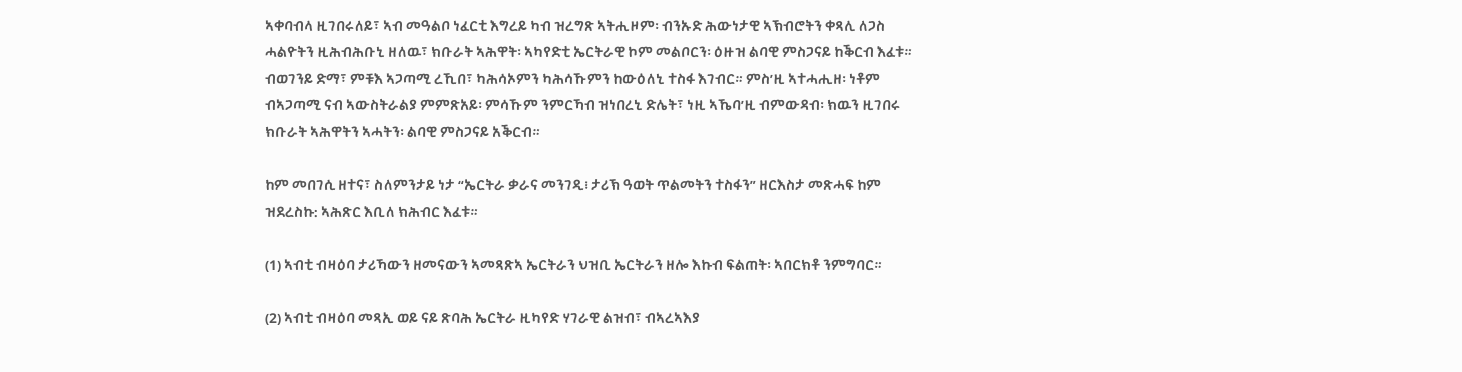ኣቀባብላ ዚገበሩለይ፣ ኣብ መዓልቦ ነፈርቲ እግረይ ካብ ዝረግጽ ኣትሒዞም፡ ብንኡድ ሕውነታዊ ኣኽብሮትን ቀጻሊ ለጋስ ሓልዮትን ዚሕብሕቡኒ ዘለዉ፣ ክቡራት ኣሕዋት፡ ኣካየድቲ ኤርትራዊ ኮም መልቦርን፡ ዕዙዝ ልባዊ ምስጋናይ ከቕርብ እፈቱ። ብወገንይ ድማ፣ ምቹእ ኣጋጣሚ ረኺበ፣ ካሕሳኦምን ካሕሳኹምን ከውዕለኒ ተስፋ እገብር። ምስ’ዚ ኣተሓሒዘ፡ ነቶም ብኣጋጣሚ ናብ ኣውስትራልያ ምምጽአይ፡ ምሳኹም ንምርኻብ ዝነበረኒ ድሌት፣ ነዚ ኣኼባ’ዚ ብምውዳብ፡ ክዉን ዚገበሩ ክቡራት ኣሕዋትን ኣሓትን፡ ልባዊ ምስጋናይ አቕርብ።

ከም መበገሲ ዘተና፣ ስለምንታይ ነታ “ኤርትራ ቃራና መንገዲ፧ ታሪኽ ዓወት ጥልመትን ተስፋን” ዘርእስታ መጽሓፍ ከም ዝደረስኩ: ኣሕጽር እቢለ ክሕብር እፈቱ።

(1) ኣብቲ ብዛዕባ ታሪኻውን ዘመናውን ኣመጻጽኣ ኤርትራን ህዝቢ ኤርትራን ዘሎ እኩብ ፍልጠት፡ ኣበርክቶ ንምግባር።

(2) ኣብቲ ብዛዕባ መጻኢ ወይ ናይ ጽባሕ ኤርትራ ዚካየድ ሃገራዊ ልዝብ፣ ብኣረኣእያ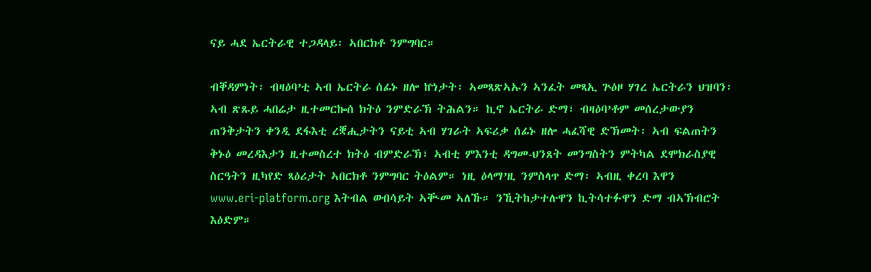ናይ ሓደ ኤርትራዊ ተጋዳላይ፡ ኣበርክቶ ንምግባር።

ብቐዳምነት፡ ብዛዕባ’ቲ ኣብ ኤርትራ ሰፊኑ ዘሎ ኵነታት፡ ኣመጻጽኣኡን ኣንፈት መጻኢ ጕዕዞ ሃገረ ኤርትራን ህዝባን፡ ኣብ ጽጹይ ሓበሬታ ዚተመርኰሰ ክትዕ ንምድራኽ ትሕልን። ኪኖ ኤርትራ ድማ፣ ብዛዕባ’ቶም መሰረታውያን ጠንቅታትን ቀንዲ ደፋእቲ ረቛሒታትን ናይቲ ኣብ ሃገራት ኣፍሪቃ ሰፊኑ ዘሎ ሓፈሻዊ ድኽመት፡ ኣብ ፍልጠትን ቅኑዕ መረዳእታን ዚተመስረተ ክትዕ ብምድራኽ፣ ኣብቲ ምእንቲ ዳግመ-ህንጸት መንግስትን ምትካል ደሞክራስያዊ ስርዓትን ዚካየድ ጻዕሪታት ኣበርክቶ ንምግባር ትዕልም። ነዚ ዕላማ’ዚ ንምስላጥ ድማ፡ ኣብዚ ቀረባ እዋን
www.eri-platform.org እትብል ወብሳይት ኣቚመ ኣለኹ። ንኺትከታተሉዋን ኪትሳተፉዋን ድማ ብኣኽብሮት እዕድም።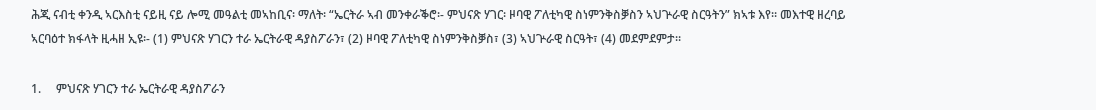ሕጂ ናብቲ ቀንዲ ኣርእስቲ ናይዚ ናይ ሎሚ መዓልቲ መኣከቢና፡ ማለት፡ “ኤርትራ ኣብ መንቀራቕሮ፡- ምህናጽ ሃገር፡ ዞባዊ ፖለቲካዊ ስነምንቅስቓስን ኣህጕራዊ ስርዓትን” ክኣቱ እየ። መእተዊ ዘረባይ ኣርባዕተ ክፋላት ዚሓዘ ኢዩ፡- (1) ምህናጽ ሃገርን ተራ ኤርትራዊ ዳያስፖራን፣ (2) ዞባዊ ፖለቲካዊ ስነምንቅስቓስ፣ (3) ኣህጕራዊ ስርዓት፣ (4) መደምደምታ።

1.     ምህናጽ ሃገርን ተራ ኤርትራዊ ዳያስፖራን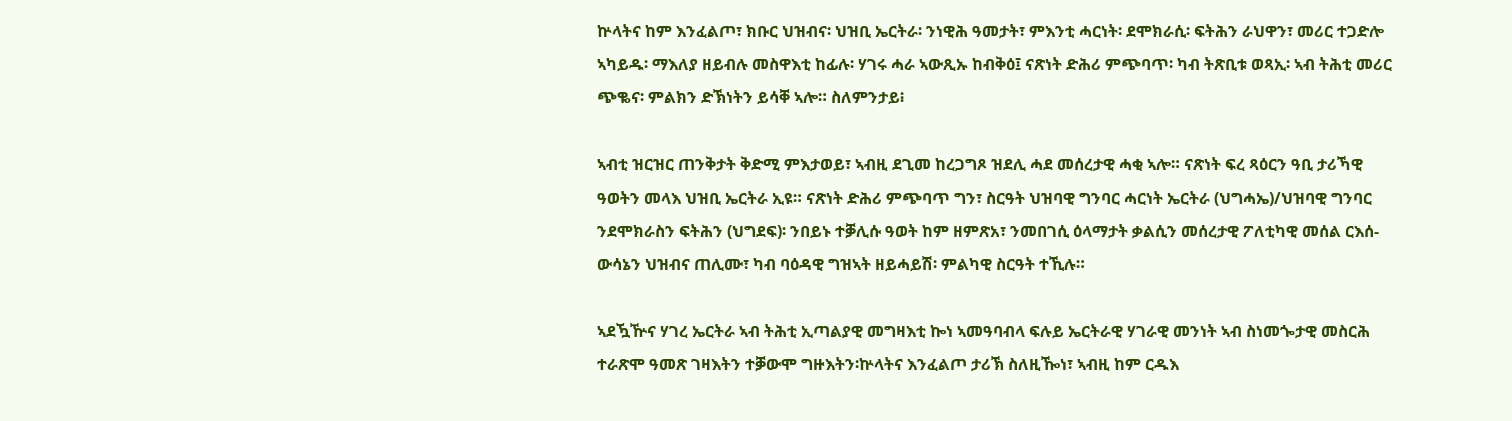ኵላትና ከም እንፈልጦ፣ ክቡር ህዝብና፡ ህዝቢ ኤርትራ፡ ንነዊሕ ዓመታት፣ ምእንቲ ሓርነት፡ ደሞክራሲ፡ ፍትሕን ራህዋን፣ መሪር ተጋድሎ ኣካይዱ፡ ማእለያ ዘይብሉ መስዋእቲ ከፊሉ፡ ሃገሩ ሓራ ኣውጺኡ ከብቅዕ፤ ናጽነት ድሕሪ ምጭባጥ፡ ካብ ትጽቢቱ ወጻኢ፡ ኣብ ትሕቲ መሪር ጭቈና፡ ምልክን ድኽነትን ይሳቐ ኣሎ። ስለምንታይ፧

ኣብቲ ዝርዝር ጠንቅታት ቅድሚ ምእታወይ፣ ኣብዚ ደጊመ ከረጋግጾ ዝደሊ ሓደ መሰረታዊ ሓቂ ኣሎ። ናጽነት ፍረ ጻዕርን ዓቢ ታሪኻዊ ዓወትን መላእ ህዝቢ ኤርትራ ኢዩ። ናጽነት ድሕሪ ምጭባጥ ግን፣ ስርዓት ህዝባዊ ግንባር ሓርነት ኤርትራ (ህግሓኤ)/ህዝባዊ ግንባር ንደሞክራስን ፍትሕን (ህግደፍ)፡ ንበይኑ ተቓሊሱ ዓወት ከም ዘምጽአ፣ ንመበገሲ ዕላማታት ቃልሲን መሰረታዊ ፖለቲካዊ መሰል ርእሰ-ውሳኔን ህዝብና ጠሊሙ፣ ካብ ባዕዳዊ ግዝኣት ዘይሓይሽ፡ ምልካዊ ስርዓት ተኺሉ።

ኣደዃዅና ሃገረ ኤርትራ ኣብ ትሕቲ ኢጣልያዊ መግዛእቲ ኰነ ኣመዓባብላ ፍሉይ ኤርትራዊ ሃገራዊ መንነት ኣብ ስነመጐታዊ መስርሕ ተራጽሞ ዓመጽ ገዛእትን ተቓውሞ ግዙእትን፡ኵላትና እንፈልጦ ታሪኽ ስለዚዀነ፣ ኣብዚ ከም ርዱእ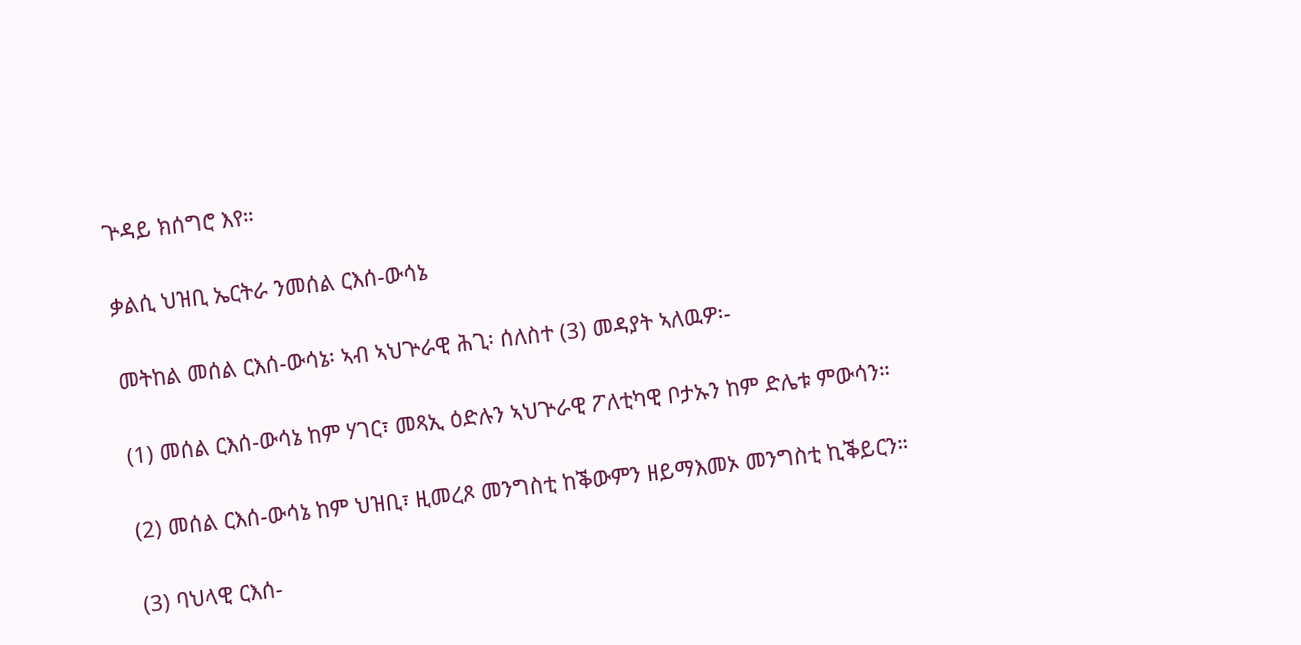ጕዳይ ክሰግሮ እየ።

ቃልሲ ህዝቢ ኤርትራ ንመሰል ርእሰ-ውሳኔ

መትከል መሰል ርእሰ-ውሳኔ፡ ኣብ ኣህጕራዊ ሕጊ፡ ሰለስተ (3) መዳያት ኣለዉዎ፡-

(1) መሰል ርእሰ-ውሳኔ ከም ሃገር፣ መጻኢ ዕድሉን ኣህጕራዊ ፖለቲካዊ ቦታኡን ከም ድሌቱ ምውሳን።

(2) መሰል ርእሰ-ውሳኔ ከም ህዝቢ፣ ዚመረጾ መንግስቲ ከቕውምን ዘይማእመኦ መንግስቲ ኪቕይርን።

(3) ባህላዊ ርእሰ-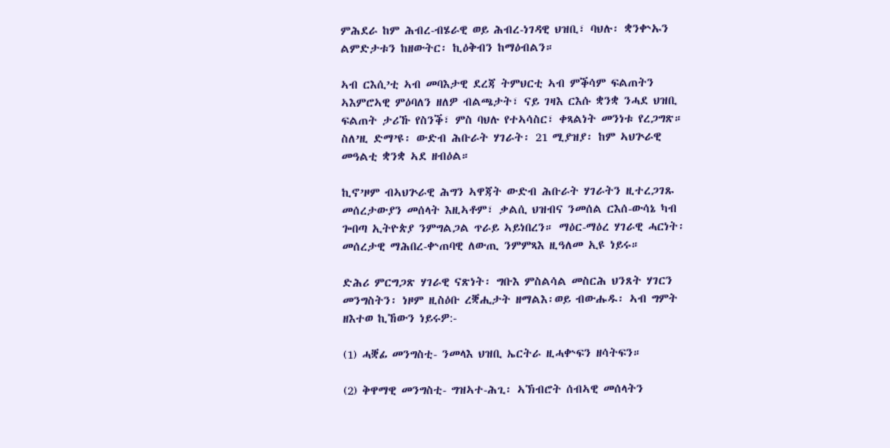ምሕደራ ከም ሕብረ-ብሄራዊ ወይ ሕብረ-ነገዳዊ ህዝቢ፣ ባህሉ፡ ቋንቍኡን ልምድታቱን ከዘውትር፡ ኪዕቅብን ከማዕብልን።

ኣብ ርእሲ’ቲ ኣብ መባእታዊ ደረጃ ትምህርቲ ኣብ ምቕሳም ፍልጠትን ኣእምሮኣዊ ምዕባለን ዘለዎ ብልጫታት፣ ናይ ገዛእ ርእሱ ቋንቋ ንሓደ ህዝቢ ፍልጠት ታሪኹ የስንቕ፣ ምስ ባህሉ የተኣሳስር፣ ቀጻልነት መንነቱ የረጋግጽ። ስለ’ዚ ድማ’ዩ፡ ውድብ ሕቡራት ሃገራት፡ 21 ሚያዝያ፡ ከም ኣህጕራዊ መዓልቲ ቋንቋ ኣደ ዘብዕል።

ኪኖ’ዞም ብኣህጕራዊ ሕግን ኣዋጃት ውድብ ሕቡራት ሃገራትን ዚተረጋገጹ መሰረታውያን መሰላት እዚኣቶም፣ ቃልሲ ህዝብና ንመሰል ርእሰ-ውሳኔ ካብ ጐበጣ ኢትዮጵያ ንምግልጋል ጥራይ ኣይነበረን። ማዕር-ማዕረ ሃገራዊ ሓርነት፡ መሰረታዊ ማሕበረ-ቍጠባዊ ለውጢ ንምምጻእ ዚዓለመ ኢዩ ነይሩ።

ድሕሪ ምርግጋጽ ሃገራዊ ናጽነት፡ ግቡእ ምስልሳል መስርሕ ህንጸት ሃገርን መንግስትን፡ ነዞም ዚስዕቡ ረቛሒታት ዘማልእ፡ወይ ብውሑዱ፡ ኣብ ግምት ዘእተወ ኪኸውን ነይሩዎ:-

(1) ሓቛፊ መንግስቲ- ንመላእ ህዝቢ ኤርትራ ዚሓቍፍን ዘሳትፍን።

(2) ቅዋማዊ መንግስቲ- ግዝኣተ-ሕጊ፡ ኣኽብሮት ሰብኣዊ መሰላትን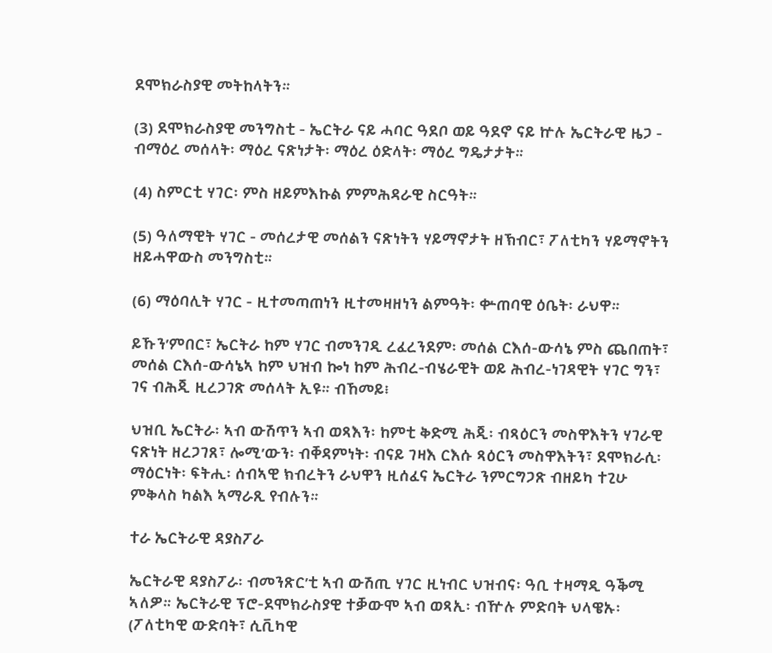ደሞክራስያዊ መትከላትን።

(3) ደሞክራስያዊ መንግስቲ - ኤርትራ ናይ ሓባር ዓደቦ ወይ ዓደኖ ናይ ኵሉ ኤርትራዊ ዜጋ - ብማዕረ መሰላት፡ ማዕረ ናጽነታት፡ ማዕረ ዕድላት፡ ማዕረ ግዴታታት።

(4) ስምርቲ ሃገር፡ ምስ ዘይምእኩል ምምሕዳራዊ ስርዓት።

(5) ዓለማዊት ሃገር - መሰረታዊ መሰልን ናጽነትን ሃይማኖታት ዘኽብር፣ ፖለቲካን ሃይማኖትን ዘይሓዋውስ መንግስቲ።

(6) ማዕባሊት ሃገር - ዚተመጣጠነን ዚተመዛዘነን ልምዓት፡ ቍጠባዊ ዕቤት፡ ራህዋ።

ይኹን’ምበር፣ ኤርትራ ከም ሃገር ብመንገዲ ረፈረንደም፡ መሰል ርእሰ-ውሳኔ ምስ ጨበጠት፣ መሰል ርእሰ-ውሳኔኣ ከም ህዝብ ኰነ ከም ሕብረ-ብሄራዊት ወይ ሕብረ-ነገዳዊት ሃገር ግን፣ ገና ብሕጂ ዚረጋገጽ መሰላት ኢዩ። ብኸመይ፧

ህዝቢ ኤርትራ፡ ኣብ ውሽጥን ኣብ ወጻእን፡ ከምቲ ቅድሚ ሕጂ፡ ብጻዕርን መስዋእትን ሃገራዊ ናጽነት ዘረጋገጸ፣ ሎሚ’ውን፡ ብቐዳምነት፡ ብናይ ገዛእ ርእሱ ጻዕርን መስዋእትን፣ ደሞክራሲ፡ ማዕርነት፡ ፍትሒ፡ ሰብኣዊ ክብረትን ራህዋን ዚሰፈና ኤርትራ ንምርግጋጽ ብዘይካ ተጊሁ ምቅላስ ካልእ ኣማራጺ የብሉን።

ተራ ኤርትራዊ ዳያስፖራ

ኤርትራዊ ዳያስፖራ፡ ብመንጽር’ቲ ኣብ ውሽጢ ሃገር ዚነብር ህዝብና፡ ዓቢ ተዛማዲ ዓቕሚ ኣለዎ። ኤርትራዊ ፕሮ-ደሞክራስያዊ ተቓውሞ ኣብ ወጻኢ፡ ብዅሉ ምድባት ህላዌኡ፡ (ፖለቲካዊ ውድባት፣ ሲቪካዊ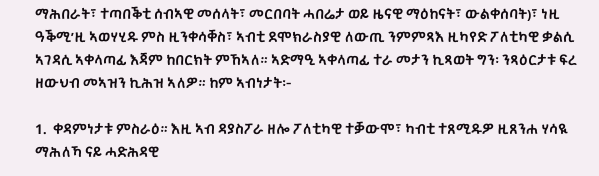ማሕበራት፣ ተጣበቕቲ ሰብኣዊ መሰላት፣ መርበባት ሓበሬታ ወይ ዜናዊ ማዕከናት፣ ውልቀሰባት)፣ ነዚ ዓቕሚ’ዚ ኣወሃሂዱ ምስ ዚንቀሳቐስ፣ ኣብቲ ደሞክራስያዊ ለውጢ ንምምጻእ ዚካየድ ፖለቲካዊ ቃልሲ ኣገዳሲ ኣቀላጣፊ እጃም ከበርክት ምኸኣለ። ኣድማዒ ኣቀላጣፊ ተራ መታን ኪጻወት ግን፡ ንጻዕርታቱ ፍረ ዘውህብ መኣዝን ኪሕዝ ኣለዎ። ከም ኣብነታት፡-

1.  ቀዳምነታቱ ምስራዕ። እዚ ኣብ ዳያስፖራ ዘሎ ፖለቲካዊ ተቓውሞ፣ ካብቲ ተጸሚዱዎ ዚጸንሐ ሃሳዪ ማሕለኻ ናይ ሓድሕዳዊ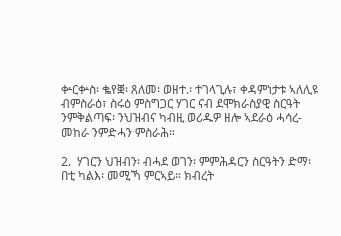ቍርቍስ፡ ቈየቛ፡ ጸለመ፡ ወዘተ.፡ ተገላጊሉ፣ ቀዳምነታቱ ኣለሊዩ ብምስራዕ፣ ስሩዕ ምስግጋር ሃገር ናብ ደሞክራስያዊ ስርዓት ንምቅልጣፍ፡ ንህዝብና ካብዚ ወሪዱዎ ዘሎ ኣደራዕ ሓሳረ-መከራ ንምድሓን ምስራሕ።

2.  ሃገርን ህዝብን፡ ብሓደ ወገን፡ ምምሕዳርን ስርዓትን ድማ፡ በቲ ካልእ፡ መሚኻ ምርኣይ። ክብረት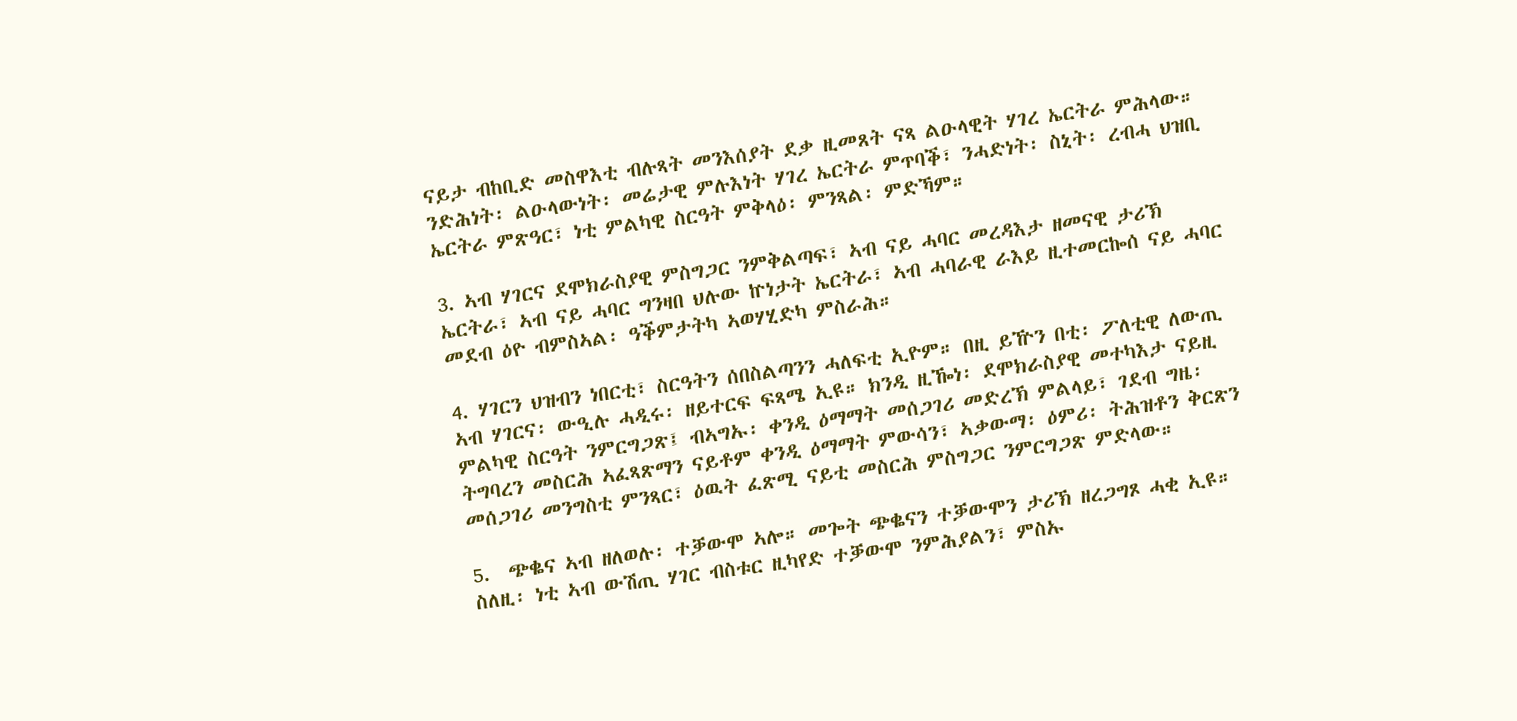ናይታ ብከቢድ መስዋእቲ ብሉጻት መንእሰያት ደቃ ዚመጸት ናጻ ልዑላዊት ሃገረ ኤርትራ ምሕላው። ንድሕነት፡ ልዑላውነት፡ መሬታዊ ምሉእነት ሃገረ ኤርትራ ምጥባቕ፣ ንሓድነት፡ ስኒት፡ ረብሓ ህዝቢ ኤርትራ ምጽዓር፣ ነቲ ምልካዊ ስርዓት ምቅላዕ፡ ምንጻል፡ ምድኻም።

3. ኣብ ሃገርና ደሞክራስያዊ ምስግጋር ንምቅልጣፍ፣ ኣብ ናይ ሓባር መረዳእታ ዘመናዊ ታሪኽ ኤርትራ፣ ኣብ ናይ ሓባር ግንዛበ ህሉው ኵነታት ኤርትራ፣ ኣብ ሓባራዊ ራእይ ዚተመርኰሰ ናይ ሓባር መደብ ዕዮ ብምስኣል፡ ዓቕምታትካ ኣወሃሂድካ ምስራሕ።

4. ሃገርን ህዝብን ነበርቲ፣ ስርዓትን ሰበስልጣንን ሓለፍቲ ኢዮም። በዚ ይዅን በቲ፡ ፖለቲዊ ለውጢ ኣብ ሃገርና፡ ውዒሉ ሓዲሩ፡ ዘይተርፍ ፍጻሜ ኢዩ። ክንዲ ዚዀነ፡ ደሞክራስያዊ መተካእታ ናይዚ ምልካዊ ስርዓት ንምርግጋጽ፤ ብኣግኡ፡ ቀንዲ ዕማማት መሰጋገሪ መድረኽ ምልላይ፣ ገደብ ግዜ፡ ትግባረን መስርሕ ኣፈጻጽማን ናይቶም ቀንዲ ዕማማት ምውሳን፣ ኣቃውማ፡ ዕምሪ፡ ትሕዝቶን ቅርጽን መሰጋገሪ መንግስቲ ምንጻር፣ ዕዉት ፈጽሚ ናይቲ መስርሕ ምስግጋር ንምርግጋጽ ምድላው።

5.  ጭቈና ኣብ ዘለወሉ፡ ተቓውሞ ኣሎ። መጐት ጭቈናን ተቓውሞን ታሪኽ ዘረጋግጾ ሓቂ ኢዩ። ስለዚ፡ ነቲ ኣብ ውሽጢ ሃገር ብስቱር ዚካየድ ተቓውሞ ንምሕያልን፣ ምስኡ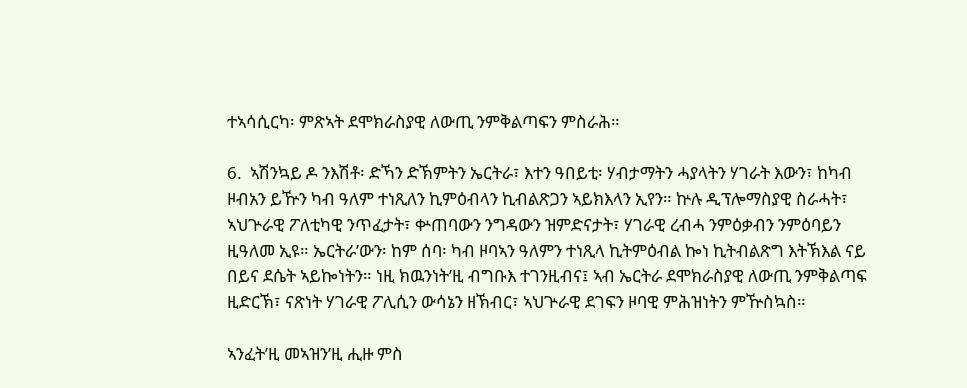ተኣሳሲርካ፡ ምጽኣት ደሞክራስያዊ ለውጢ ንምቅልጣፍን ምስራሕ።

6.  ኣሽንኳይ ዶ ንእሽቶ፡ ድኻን ድኽምትን ኤርትራ፣ እተን ዓበይቲ፡ ሃብታማትን ሓያላትን ሃገራት እውን፣ ከካብ ዞብአን ይዅን ካብ ዓለም ተነጺለን ኪምዕብላን ኪብልጽጋን ኣይክእላን ኢየን። ኵሉ ዲፕሎማስያዊ ስራሓት፣ ኣህጕራዊ ፖለቲካዊ ንጥፈታት፣ ቍጠባውን ንግዳውን ዝምድናታት፣ ሃገራዊ ረብሓ ንምዕቃብን ንምዕባይን ዚዓለመ ኢዩ። ኤርትራ’ውን፡ ከም ሰባ፡ ካብ ዞባኣን ዓለምን ተነጺላ ኪትምዕብል ኰነ ኪትብልጽግ እትኽእል ናይ በይና ደሴት ኣይኰነትን። ነዚ ክዉንነት’ዚ ብግቡእ ተገንዚብና፤ ኣብ ኤርትራ ደሞክራስያዊ ለውጢ ንምቅልጣፍ ዚድርኽ፣ ናጽነት ሃገራዊ ፖሊሲን ውሳኔን ዘኽብር፣ ኣህጕራዊ ደገፍን ዞባዊ ምሕዝነትን ምዅስኳስ።

ኣንፈት’ዚ መኣዝን’ዚ ሒዙ ምስ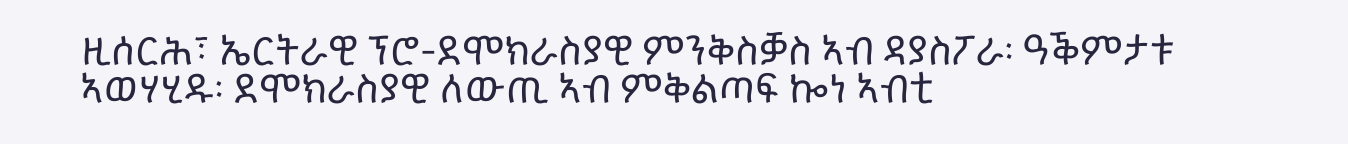ዚሰርሕ፣ ኤርትራዊ ፕሮ-ደሞክራስያዊ ምንቅስቓስ ኣብ ዳያስፖራ፡ ዓቕምታቱ ኣወሃሂዱ፡ ደሞክራስያዊ ለውጢ ኣብ ምቅልጣፍ ኰነ ኣብቲ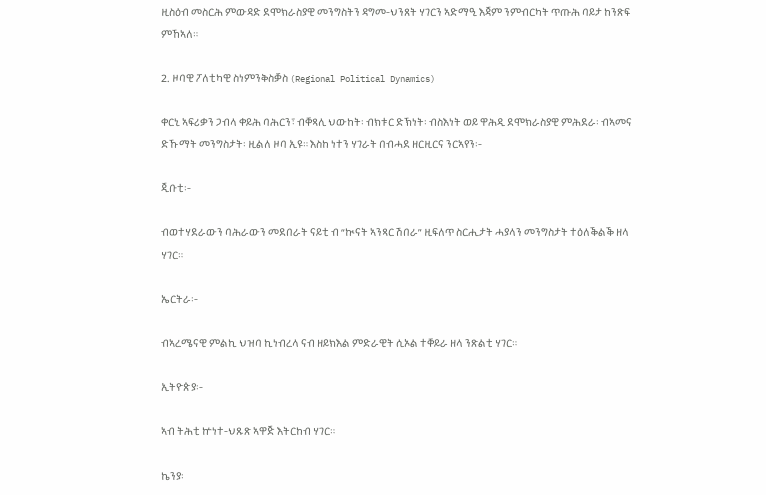ዚስዕብ መስርሕ ምውዳድ ደሞክራስያዊ መንግስትን ዳግመ-ህንጸት ሃገርን ኣድማዒ እጃም ንምብርካት ጥጡሕ ባይታ ከንጽፍ ምኸኣለ።

2. ዞባዊ ፖለቲካዊ ስነምንቅስቓስ (Regional Political Dynamics)

ቀርኒ ኣፍሪቃን ጋብላ ቀይሕ ባሕርን፣ ብቐጻሊ ህውከት፡ ብክቱር ድኽነት፡ ብስእነት ወይ ዋሕዲ ደሞክራስያዊ ምሕደራ፡ ብኣመና ድኹማት መንግስታት፡ ዚልለ ዞባ ኢዩ። እስከ ነተን ሃገራት በብሓደ ዘርዚርና ንርኣየን፡-

ጂቡቲ፡-

ብወተሃደራውን ባሕራውን መደበራት ናይቲ ብ “ኲናት ኣንጻር ሽበራ” ዚፍለጥ ስርሒታት ሓያላን መንግስታት ተዕለቕልቕ ዘላ ሃገር።

ኤርትራ፡-

ብኣረሜናዊ ምልኪ ህዝባ ኪነብረላ ናብ ዘይክእል ምድራዊት ሲኦል ተቐይራ ዘላ ንጽልቲ ሃገር።

ኢትዮጵያ፡-

ኣብ ትሕቲ ኵነተ-ህጹጽ ኣዋጅ እትርከብ ሃገር።

ኬንያ፡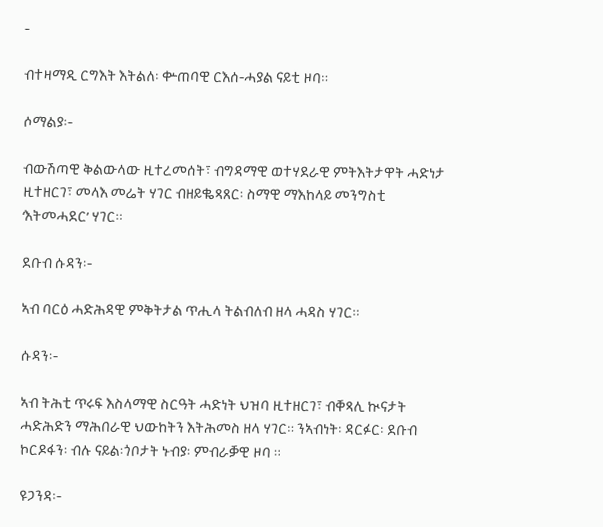-

ብተዛማዲ ርግእት እትልለ፡ ቍጠባዊ ርእሰ-ሓያል ናይቲ ዞባ።

ሶማልያ፡-

ብውሽጣዊ ቅልውላው ዚተረመሰት፣ ብግዳማዊ ወተሃደራዊ ምትእትታዋት ሓድነታ ዚተዘርገ፣ መላእ መሬት ሃገር ብዘይቈጻጸር፡ ስማዊ ማእከላይ መንግስቲ ‘እትመሓደር’ ሃገር።

ደቡብ ሱዳን፡-

ኣብ ባርዕ ሓድሕዳዊ ምቅትታል ጥሒላ ትልብለብ ዘላ ሓዳስ ሃገር።

ሱዳን፡-

ኣብ ትሕቲ ጥሩፍ እስላማዊ ስርዓት ሓድነት ህዝባ ዚተዘርገ፣ ብቐጻሊ ኲናታት ሓድሕድን ማሕበራዊ ህውከትን እትሕመስ ዘላ ሃገር። ንኣብነት፡ ዳርፉር፡ ደቡብ ኮርዶፋን፡ ብሉ ናይል፡ጎቦታት ኑብያ፡ ምብራቓዊ ዞባ ።

ዩጋንዳ፡-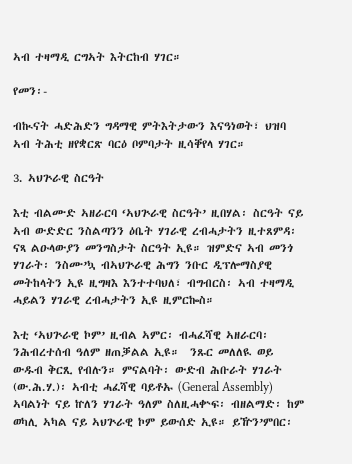ኣብ ተዛማዲ ርግኣት እትርከብ ሃገር።

የመን፡-

ብኲናት ሓድሕድን ግዳማዊ ምትእትታውን እናዓነወት፣ ህዝባ ኣብ ትሕቲ ዘየቋርጽ ባርዕ ቦምባታት ዚሳቐየላ ሃገር።

3. ኣህጕራዊ ስርዓት

እቲ ብልሙድ ኣዘራርባ ‘ኣህጕራዊ ስርዓት’ ዚበሃል፡ ስርዓት ናይ ኣብ ውድድር ንስልጣንን ዕቤት ሃገራዊ ረብሓታትን ዚተጸምዳ፡ ናጻ ልዑላውያን መንግስታት ስርዓት ኢዩ። ዝምድና ኣብ መንጎ ሃገራት፡ ንስሙ’ኳ ብኣህጕራዊ ሕግን ንቡር ዲፕሎማስያዊ መትከላትን ኢዩ ዚግዛእ እንተተባህለ፣ ብግብርስ፡ ኣብ ተዛማዲ ሓይልን ሃገራዊ ረብሓታትን ኢዩ ዚምርኰስ።

እቲ ‘ኣህጕራዊ ኮም’ ዚብል ኣምር፡ ብሓፈሻዊ ኣዘራርባ፡ ንሕብረተሰብ ዓለም ዘጠቓልል ኢዩ።  ንጹር መለለዪ ወይ ውዱብ ቅርጺ የብሉን። ምናልባት፡ ውድብ ሕቡራት ሃገራት (ው.ሕ.ሃ.)፡ ኣብቲ ሓፈሻዊ ባይቶኡ (General Assembly) ኣባልነት ናይ ኵለን ሃገራት ዓለም ስለዚሓቍፍ፡ ብዘልማድ፡ ከም ወካሊ ኣካል ናይ ኣህጕራዊ ኮም ይውሰድ ኢዩ። ይዅን’ምበር፡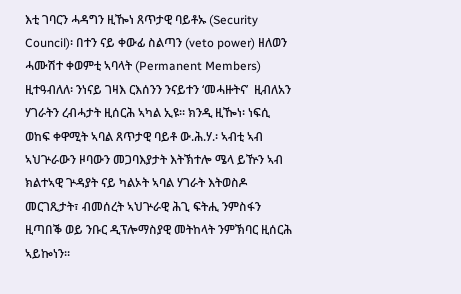እቲ ገባርን ሓዳግን ዚዀነ ጸጥታዊ ባይቶኡ (Security Council)፡ በተን ናይ ቀውፊ ስልጣን (veto power) ዘለወን ሓሙሽተ ቀወምቲ ኣባላት (Permanent Members) ዚተዓብለለ፡ ንነናይ ገዛእ ርእሰንን ንናይተን ‘መሓዙትና’  ዚብለአን ሃገራትን ረብሓታት ዚሰርሕ ኣካል ኢዩ። ክንዲ ዚዀነ፡ ነፍሲ ወከፍ ቀዋሚት ኣባል ጸጥታዊ ባይቶ ው.ሕ.ሃ.፡ ኣብቲ ኣብ ኣህጕራውን ዞባውን መጋባእያታት እትኽተሎ ሜላ ይዅን ኣብ ክልተኣዊ ጕዳያት ናይ ካልኦት ኣባል ሃገራት እትወስዶ መርገጺታት፣ ብመሰረት ኣህጕራዊ ሕጊ ፍትሒ ንምስፋን ዚጣበቕ ወይ ንቡር ዲፕሎማስያዊ መትከላት ንምኽባር ዚሰርሕ ኣይኰነን።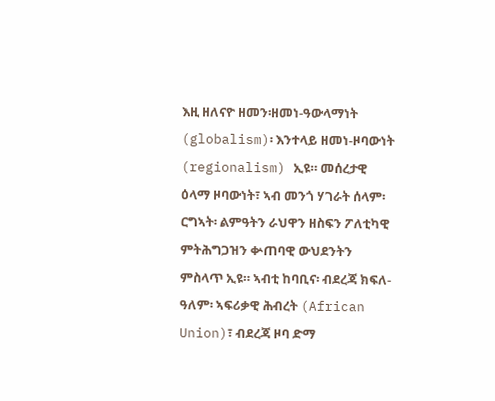እዚ ዘለናዮ ዘመን፡ዘመነ-ዓውላማነት (globalism)፡ እንተላይ ዘመነ-ዞባውነት (regionalism) ኢዩ። መሰረታዊ ዕላማ ዞባውነት፣ ኣብ መንጎ ሃገራት ሰላም፡ ርግኣት፡ ልምዓትን ራህዋን ዘስፍን ፖለቲካዊ ምትሕግጋዝን ቍጠባዊ ውህደንትን ምስላጥ ኢዩ። ኣብቲ ከባቢና፡ ብደረጃ ክፍለ-ዓለም፡ ኣፍሪቃዊ ሕብረት (African Union)፣ ብደረጃ ዞባ ድማ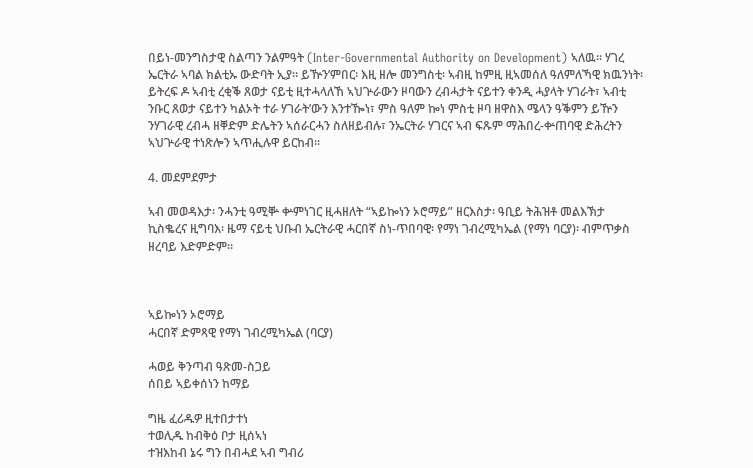በይነ-መንግስታዊ ስልጣን ንልምዓት (Inter-Governmental Authority on Development) ኣለዉ። ሃገረ ኤርትራ ኣባል ክልቲኡ ውድባት ኢያ። ይዅን’ምበር፡ እዚ ዘሎ መንግስቲ፡ ኣብዚ ከምዚ ዚኣመሰለ ዓለምለኻዊ ክዉንነት፡ ይትረፍ ዶ ኣብቲ ረቂቕ ጸወታ ናይቲ ዚተሓላለኸ ኣህጕራውን ዞባውን ረብሓታት ናይተን ቀንዲ ሓያላት ሃገራት፣ ኣብቲ ንቡር ጸወታ ናይተን ካልኦት ተራ ሃገራት’ውን እንተዀነ፣ ምስ ዓለም ኰነ ምስቲ ዞባ ዘዋስእ ሜላን ዓቕምን ይዅን ንሃገራዊ ረብሓ ዘቐድም ድሌትን ኣሰራርሓን ስለዘይብሉ፣ ንኤርትራ ሃገርና ኣብ ፍጹም ማሕበረ-ቍጠባዊ ድሕረትን ኣህጕራዊ ተነጽሎን ኣጥሒሉዋ ይርከብ።

4. መደምደምታ

ኣብ መወዳእታ፡ ንሓንቲ ዓሚቝ ቍምነገር ዚሓዘለት “ኣይኰነን ኦሮማይ” ዘርእስታ፡ ዓቢይ ትሕዝቶ መልእኽታ ኪስቈረና ዚግባእ፡ ዜማ ናይቲ ህቡብ ኤርትራዊ ሓርበኛ ስነ-ጥበባዊ፡ የማነ ገብረሚካኤል (የማነ ባርያ)፡ ብምጥቃስ ዘረባይ እድምድም።



ኣይኰነን ኦሮማይ
ሓርበኛ ድምጻዊ የማነ ገብረሚካኤል (ባርያ)

ሓወይ ቅንጣብ ዓጽመ-ስጋይ
ሰበይ ኣይቀሰነን ከማይ

ግዜ ፈሪዱዎ ዚተበታተነ
ተወሊዱ ከብቅዕ ቦታ ዚሰኣነ
ተዝእከብ ኔሩ ግን በብሓደ ኣብ ግብሪ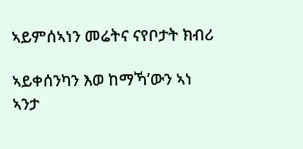ኣይምሰኣነን መሬትና ናየቦታት ክብሪ

ኣይቀሰንካን እወ ከማኻ’ውን ኣነ
ኣንታ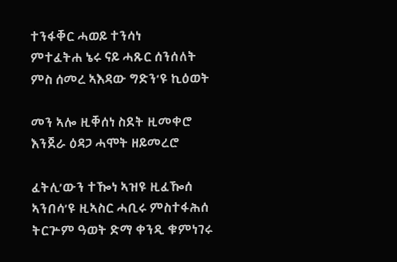ተንፋቐር ሓወይ ተንሳነ
ምተፈትሐ ኔሩ ናይ ሓጹር ሰንሰለት
ምስ ሰመረ ኣእዳው ግድን’ዩ ኪዕወት

መን ኣሎ ዚቐሰነ ስደት ዚመቀሮ
እንጀራ ዕዳጋ ሓሞት ዘይመረሮ

ፈትሊ’ውን ተዀነ ኣዝዩ ዚፈዀሰ
ኣንበሳ’ዩ ዚኣስር ሓቢሩ ምስተፋሕሰ
ትርጕም ዓወት ድማ ቀንዲ ቁምነገሩ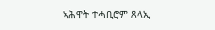ኣሕዋት ተሓቢሮም ጸላኢ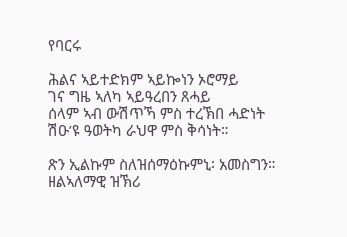የባርሩ

ሕልና ኣይተድክም ኣይኰነን ኦሮማይ
ገና ግዜ ኣለካ ኣይዓረበን ጸሓይ
ሰላም ኣብ ውሽጥኻ ምስ ተረኽበ ሓድነት
ሽዑ’ዩ ዓወትካ ራህዋ ምስ ቅሳነት።

ጽን ኢልኩም ስለዝሰማዕኩምኒ፡ አመስግን።
ዘልኣለማዊ ዝኽሪ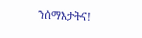ንሰማእታትና!